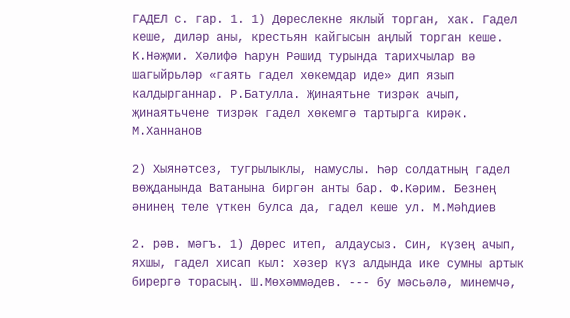ГАДЕЛ с. гар. 1. 1) Дөреслекне яклый торган, хак. Гадел кеше, диләр аны, крестьян кайгысын аңлый торган кеше. К.Нәҗми. Хәлифә Һарун Рәшид турында тарихчылар вә шагыйрьләр «гаять гадел хөкемдар иде» дип язып калдырганнар. Р.Батулла. Җинаятьне тизрәк ачып, җинаятьчене тизрәк гадел хөкемгә тартырга кирәк. М.Ханнанов

2) Хыянәтсез, тугрылыклы, намуслы. Һәр солдатның гадел вөҗданында Ватанына биргән анты бар. Ф.Кәрим. Безнең әнинең теле үткен булса да, гадел кеше ул. М.Мәһдиев

2. рәв. мәгъ. 1) Дөрес итеп, алдаусыз. Син, күзең ачып, яхшы, гадел хисап кыл: хәзер күз алдында ике сумны артык бирергә торасың. Ш.Мөхәммәдев. --- бу мәсьәлә, минемчә,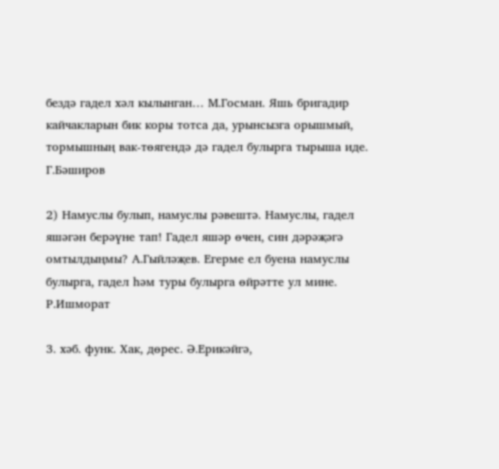бездә гадел хәл кылынган… М.Госман. Яшь бригадир кайчакларын бик коры тотса да, урынсызга орышмый, тормышның вак-төягендә дә гадел булырга тырыша иде. Г.Бәширов

2) Намуслы булып, намуслы рәвештә. Намуслы, гадел яшәгән берәүне тап! Гадел яшәр өчен, син дәрәҗәгә омтылдыңмы? А.Гыйләҗев. Егерме ел буена намуслы булырга, гадел һәм туры булырга өйрәтте ул мине. Р.Ишморат

3. хәб. функ. Хак, дөрес. Ә.Ерикәйгә,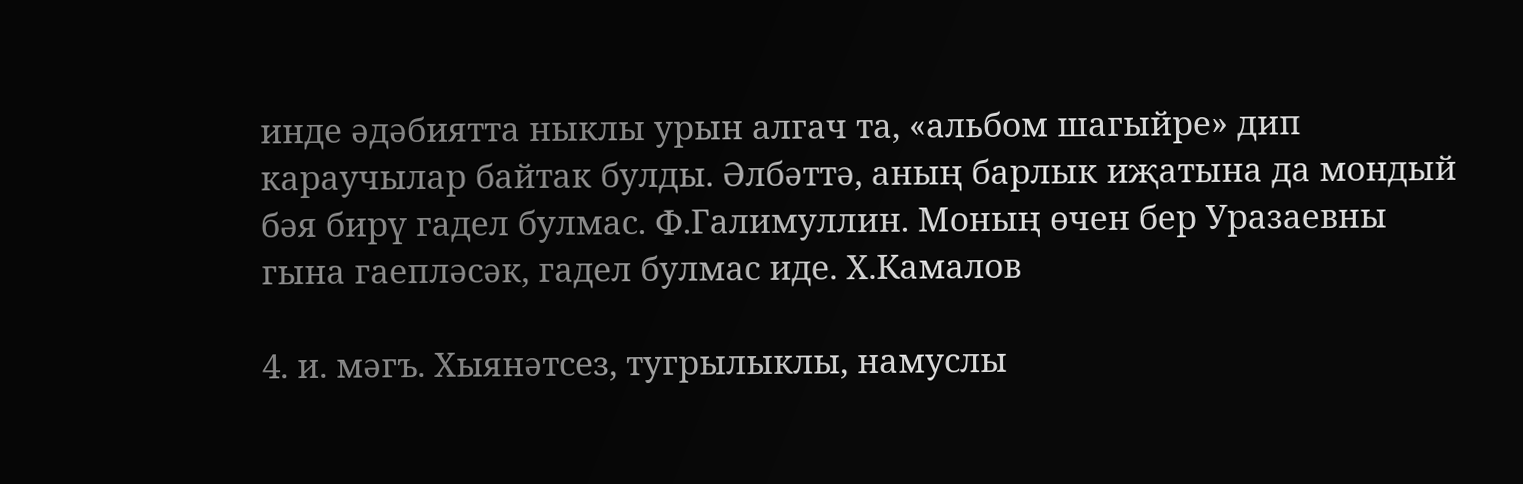инде әдәбиятта ныклы урын алгач та, «альбом шагыйре» дип караучылар байтак булды. Әлбәттә, аның барлык иҗатына да мондый бәя бирү гадел булмас. Ф.Галимуллин. Моның өчен бер Уразаевны гына гаепләсәк, гадел булмас иде. Х.Камалов

4. и. мәгъ. Хыянәтсез, тугрылыклы, намуслы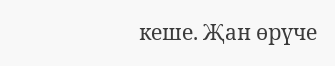кеше. Җан өрүче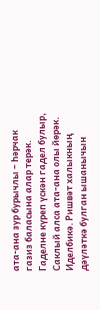ата-ана зур бурычлы – Һәрчак газиз баласына алар терәк. Гаделне күреп үскән гадел булыр, Саклый алса ата-ана олы йөрәк. Иделбикә. Ришвәт халыкның дәүләткә булган ышанычын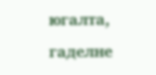югалта, гаделне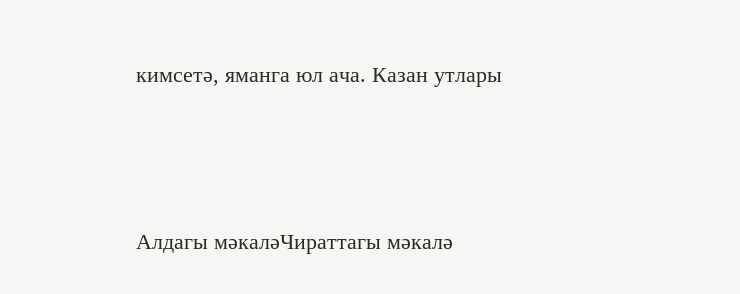кимсетә, яманга юл ача. Казан утлары



Алдагы мәкаләЧираттагы мәкалә